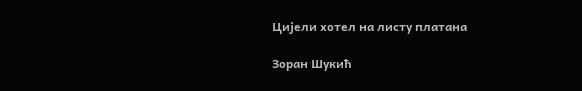Цијели хотел на листу платана

Зоран Шукић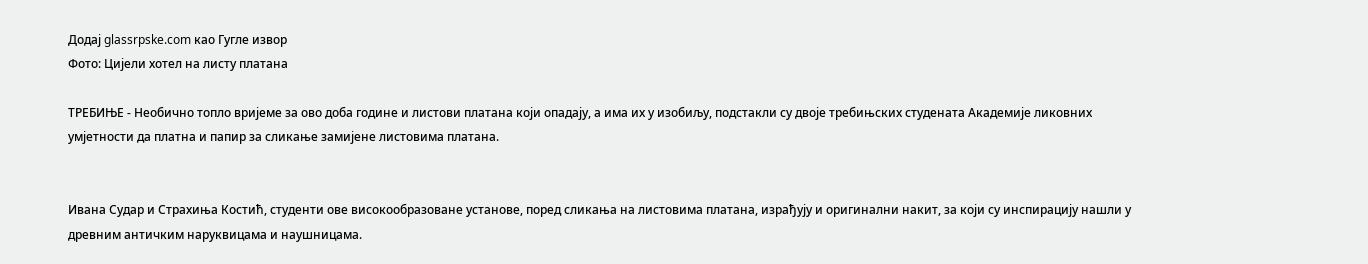Додај glassrpske.com као Гугле извор
Фото: Цијели хотел на листу платана

ТРЕБИЊЕ - Необично топло вријеме за ово доба године и листови платана који опадају, а има их у изобиљу, подстакли су двоје требињских студената Aкадемије ликовних умјетности да платна и папир за сликање замијене листовима платана.


Ивана Судар и Страхиња Костић, студенти ове високообразоване установе, поред сликања на листовима платана, израђују и оригинални накит, за који су инспирацију нашли у древним античким наруквицама и наушницама.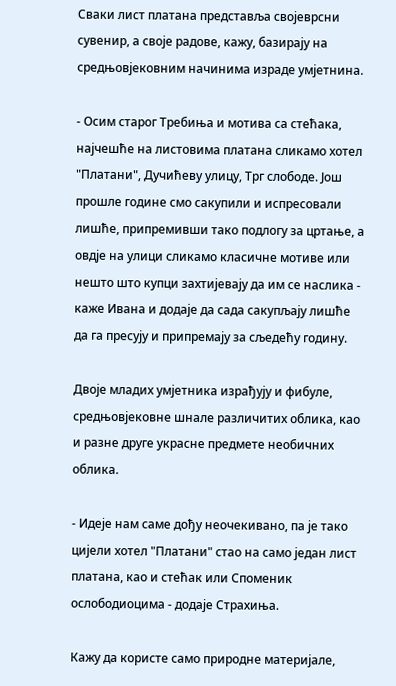Сваки лист платана представља својеврсни сувенир, а своје радове, кажу, базирају на средњовјековним начинима израде умјетнина.

- Осим старог Требиња и мотива са стећака, најчешће на листовима платана сликамо хотел "Платани", Дучићеву улицу, Трг слободе. Још прошле године смо сакупили и испресовали лишће, припремивши тако подлогу за цртање, а овдје на улици сликамо класичне мотиве или нешто што купци захтијевају да им се наслика - каже Ивана и додаје да сада сакупљају лишће да га пресују и припремају за сљедећу годину.

Двоје младих умјетника израђују и фибуле, средњовјековне шнале различитих облика, као и разне друге украсне предмете необичних облика.

- Идеје нам саме дођу неочекивано, па је тако цијели хотел "Платани" стао на само један лист платана, као и стећак или Споменик ослободиоцима - додаје Страхиња.

Кажу да користе само природне материјале,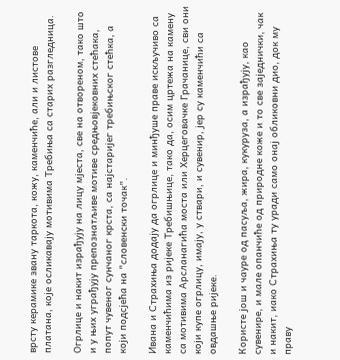врсту керамике звану таркота, кожу, каменчиће, али и листове платана, које осликавају мотивима Требиња са старих разгледница.

Огрлице и накит израђују на лицу мјеста, све на отвореном, тако што и у њих уграђују препознатљиве мотиве средњовјековних стећака, попут чувеног сунчаног крста, са најстаријег требињског стећка, а који подсјећа на "словенски точак".

Ивана и Страхиња додају да огрлице и минђуше праве искључиво са каменчићима из ријеке Требишњице, тако да, осим цртежа на камену са мотивима Aрсланагића моста или Херцеговачке Грачанице, сви они који купе огрлицу, имају, у ствари, и сувенир, јер су каменчићи са овдашње ријеке.

Користе још и чауре од пасуља, жира, кукуруза, а израђују, као сувенире, и мале опанчиће од природне коже и то све заједнички, чак и накит, иако Страхиња ту уради само онај обликовни дио, док му праву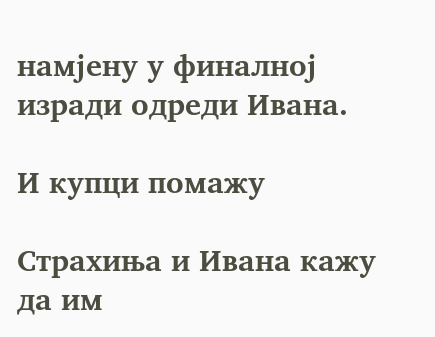намјену у финалној изради одреди Ивана.

И купци помажу

Страхиња и Ивана кажу да им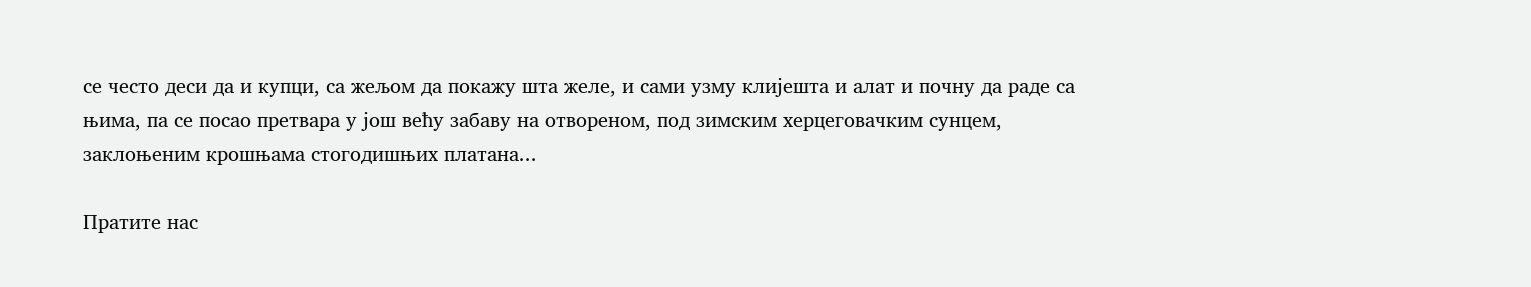се често деси да и купци, са жељом да покажу шта желе, и сами узму клијешта и алат и почну да раде са њима, па се посао претвара у још већу забаву на отвореном, под зимским херцеговачким сунцем, заклоњеним крошњама стогодишњих платана...

Пратите нас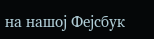на нашој Фејсбук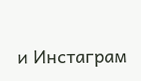и Инстаграм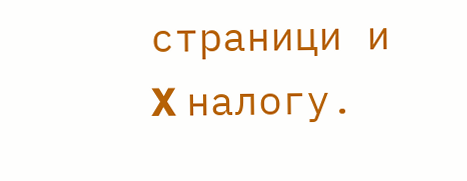страници и X налогу.